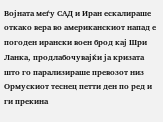Војната меѓу САД и Иран ескалираше откако вера во американскиот напад е погоден ирански воен брод кај Шри Ланка, продлабочувајќи ја кризата што го парализираше превозот низ Ормускиот теснец петти ден по ред и ги прекина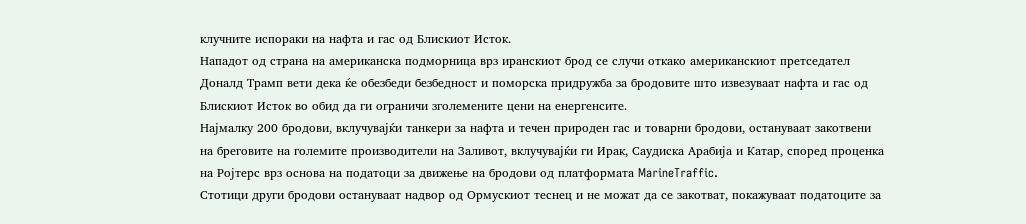клучните испораки на нафта и гас од Блискиот Исток.
Нападот од страна на американска подморница врз иранскиот брод се случи откако американскиот претседател Доналд Трамп вети дека ќе обезбеди безбедност и поморска придружба за бродовите што извезуваат нафта и гас од Блискиот Исток во обид да ги ограничи зголемените цени на енергенсите.
Најмалку 200 бродови, вклучувајќи танкери за нафта и течен природен гас и товарни бродови, остануваат закотвени на бреговите на големите производители на Заливот, вклучувајќи ги Ирак, Саудиска Арабија и Катар, според проценка на Ројтерс врз основа на податоци за движење на бродови од платформата MarineTraffic.
Стотици други бродови остануваат надвор од Ормускиот теснец и не можат да се закотват, покажуваат податоците за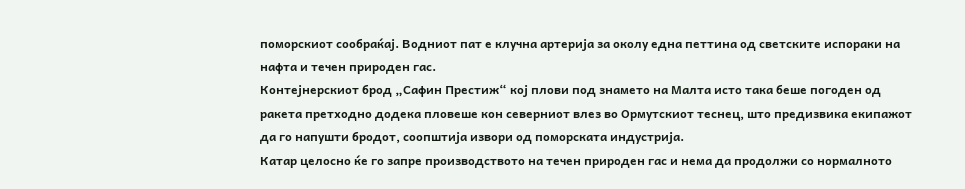поморскиот сообраќај. Водниот пат е клучна артерија за околу една петтина од светските испораки на нафта и течен природен гас.
Контејнерскиот брод „Сафин Престиж“ кој плови под знамето на Малта исто така беше погоден од ракета претходно додека пловеше кон северниот влез во Ормутскиот теснец, што предизвика екипажот да го напушти бродот, соопштија извори од поморската индустрија.
Катар целосно ќе го запре производството на течен природен гас и нема да продолжи со нормалното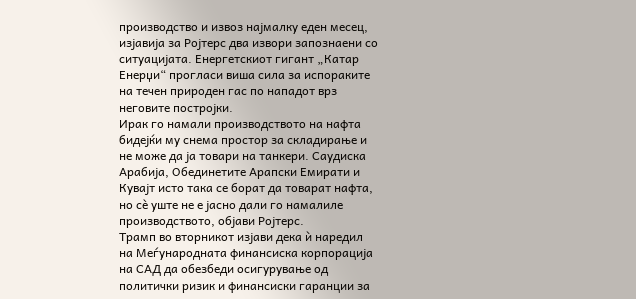производство и извоз најмалку еден месец, изјавија за Ројтерс два извори запознаени со ситуацијата. Енергетскиот гигант „Катар Енерџи“ прогласи виша сила за испораките на течен природен гас по нападот врз неговите постројки.
Ирак го намали производството на нафта бидејќи му снема простор за складирање и не може да ја товари на танкери. Саудиска Арабија, Обединетите Арапски Емирати и Кувајт исто така се борат да товарат нафта, но сè уште не е јасно дали го намалиле производството, објави Ројтерс.
Трамп во вторникот изјави дека ѝ наредил на Меѓународната финансиска корпорација на САД да обезбеди осигурување од политички ризик и финансиски гаранции за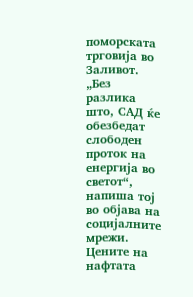поморската трговија во Заливот.
„Без разлика што, САД ќе обезбедат слободен проток на енергија во светот“, напиша тој во објава на социјалните мрежи.
Цените на нафтата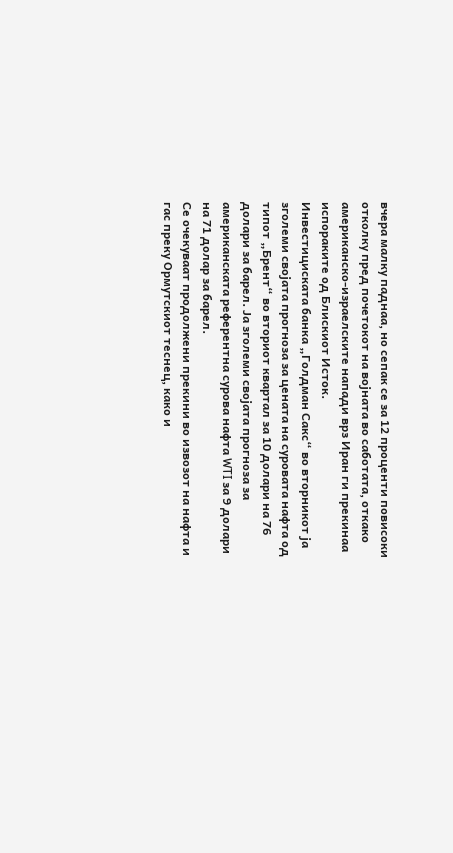вчера малку паднаа, но сепак се за 12 проценти повисоки отколку пред почетокот на војната во саботата, откако американско-израелските напади врз Иран ги прекинаа испораките од Блискиот Исток.
Инвестициската банка „Голдман Сакс“ во вторникот ја зголеми својата прогноза за цената на суровата нафта од типот „Брент“ во вториот квартал за 10 долари на 76 долари за барел. Ја зголеми својата прогноза за американската референтна сурова нафта WTI за 9 долари на 71 долар за барел.
Се очекуваат продолжени прекини во извозот на нафта и гас преку Ормутскиот теснец, како и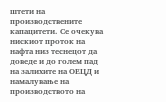штети на производствените капацитети. Се очекува нискиот проток на нафта низ теснецот да доведе и до голем пад на залихите на ОЕЦД и намалување на производството на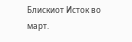Блискиот Исток во март.